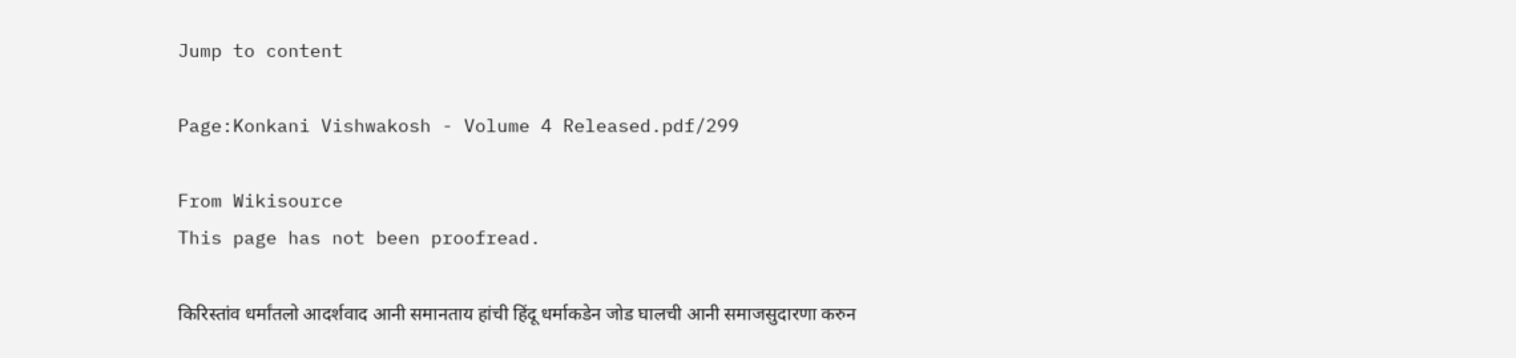Jump to content

Page:Konkani Vishwakosh - Volume 4 Released.pdf/299

From Wikisource
This page has not been proofread.

किरिस्तांव धर्मांतलो आदर्शवाद आनी समानताय हांची हिंदू धर्माकडेन जोड घालची आनी समाजसुदारणा करुन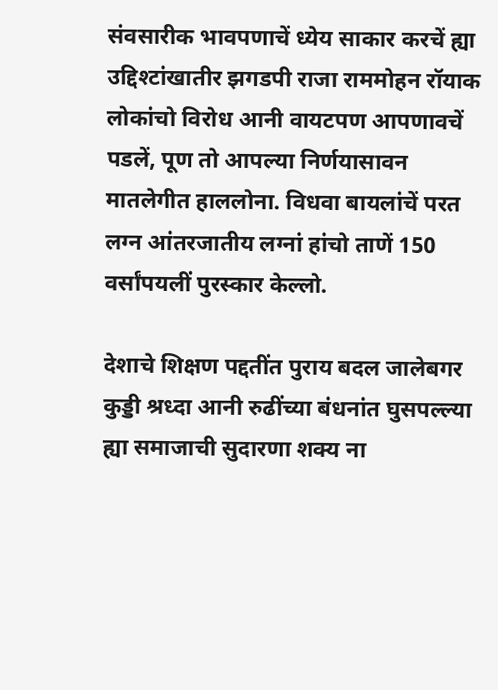संवसारीक भावपणाचें ध्येय साकार करचें ह्या उद्दिश्टांखातीर झगडपी राजा राममोहन रॉयाक लोकांचो विरोध आनी वायटपण आपणावचें पडलें, पूण तो आपल्या निर्णयासावन मातलेगीत हाललोना. विधवा बायलांचें परत लग्न आंतरजातीय लग्नां हांचो ताणें 150 वर्सांपयलीं पुरस्कार केल्लो.

देशाचे शिक्षण पद्दतींत पुराय बदल जालेबगर कुड्डी श्रध्दा आनी रुढींच्या बंधनांत घुसपल्ल्या ह्या समाजाची सुदारणा शक्य ना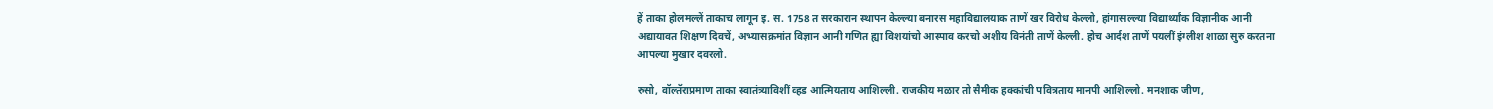हें ताका होलमल्लें ताकाच लागून इ. स. 1758 त सरकारान स्थापन केल्ल्या बनारस महाविद्यालयाक ताणें खर विरोध केल्लो, हांगासल्ल्या विद्यार्थ्यांक विज्ञानीक आनी अद्यायावत शिक्षण दिवचें, अभ्यासक्रमांत विज्ञान आनी गणित ह्या विशयांचो आस्पाव करचो अशीय विनंती ताणें केल्ली. होच आर्दश ताणें पयलीं इंग्लीश शाळा सुरु करतना आपल्या मुखार दवरलो.

रुसो, वॉल्तॅराप्रमाण ताका स्वातंत्र्याविशीं व्हड आत्मियताय आशिल्ली. राजकीय मळार तो सैमीक हक्कांची पवित्रताय मानपी आशिल्लो. मनशाक जीण,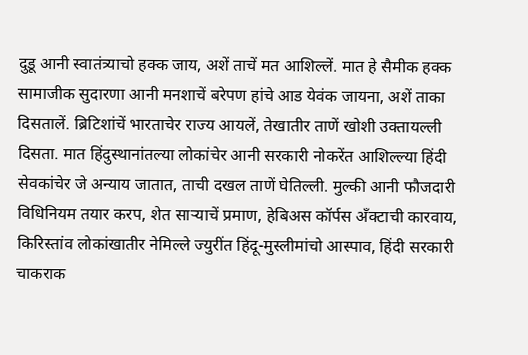दुडू आनी स्वातंत्र्याचो हक्क जाय, अशें ताचें मत आशिल्लें. मात हे सैमीक हक्क सामाजीक सुदारणा आनी मनशाचें बरेपण हांचे आड येवंक जायना, अशें ताका दिसतालें. ब्रिटिशांचें भारताचेर राज्य आयलें, तेखातीर ताणें खोशी उक्तायल्ली दिसता. मात हिंदुस्थानांतल्या लोकांचेर आनी सरकारी नोकरेंत आशिल्ल्या हिंदी सेवकांचेर जे अन्याय जातात, ताची दखल ताणें घेतिल्ली. मुल्की आनी फौजदारी विधिनियम तयार करप, शेत साऱ्याचें प्रमाण, हेबिअस कॉर्पस अँक्टाची कारवाय, किरिस्तांव लोकांखातीर नेमिल्ले ज्युरींत हिंदू-मुस्लीमांचो आस्पाव, हिंदी सरकारी चाकराक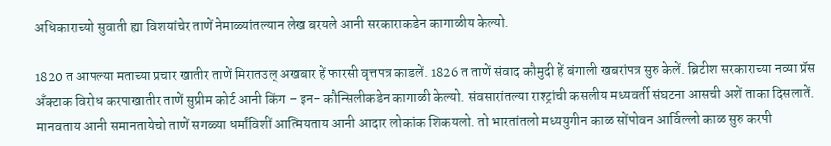अधिकाराच्यो सुवाती ह्या विशयांचेर ताणें नेमाळ्यांतल्यान लेख बरयले आनी सरकाराकडेन कागाळीय केल्यो.

1820 त आपल्या मताच्या प्रचार खातीर ताणें मिरातउल् अखबार हें फारसी वृत्तपत्र काडलें. 1826 त ताणें संवाद कौमुदी हें बंगाली खबरांपत्र सुरु केलें. ब्रिटीश सरकाराच्या नव्या प्रॅस अँक्टाक विरोध करपाखातीर ताणें सुप्रीम कोर्ट आनी किंग – इन- कौन्सिलीकडेन कागाळी केल्यो. संवसारांतल्या राश्ट्रांची कसलीय मध्यवर्ती संघटना आसची अशें ताका दिसलातें. मानवताय आनी समानतायेचो ताणें सगळ्या धर्मांविशीं आत्मियताय आनी आदार लोकांक शिकयलो. तो भारतांतलो मध्ययुगीन काळ सोंपोवन आर्विल्लो काळ सुरु करपी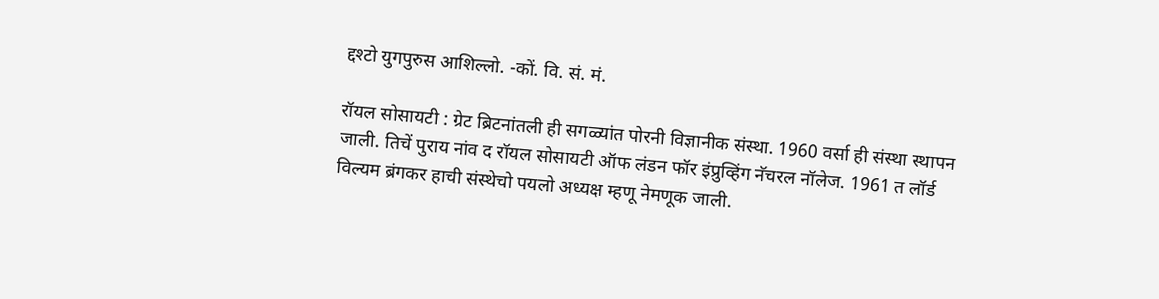द्दश्टो युगपुरुस आशिल्लो. -कों. वि. सं. मं.

रॉयल सोसायटी : ग्रेट ब्रिटनांतली ही सगळ्यांत पोरनी विज्ञानीक संस्था. 1960 वर्सा ही संस्था स्थापन जाली. तिचें पुराय नांव द रॉयल सोसायटी ऑफ लंडन फॉर इंप्रुव्हिंग नॅचरल नॉलेज. 1961 त लॉर्ड विल्यम ब्रंगकर हाची संस्थेचो पयलो अध्यक्ष म्हणू नेमणूक जाली.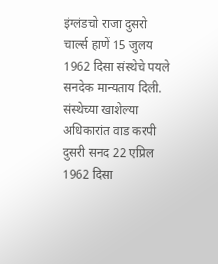इंग्लंडचो राजा दुसरो चार्ल्स हाणें 15 जुलय 1962 दिसा संस्थेचे पयले सनदेक मान्यताय दिली. संस्थेच्या खाशेल्या अधिकारांत वाड करपी दुसरी सनद 22 एप्रिल 1962 दिसा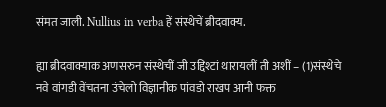संमत जाली. Nullius in verba हें संस्थेचें ब्रीदवाक्य.

ह्या ब्रीदवाक्याक अणसरुन संस्थेचीं जी उद्दिश्टां थारायलीं ती अशीं – (1)संस्थेचे नवे वांगडी वेंचतना उंचेलो विज्ञानीक पांवडो राखप आनी फक्त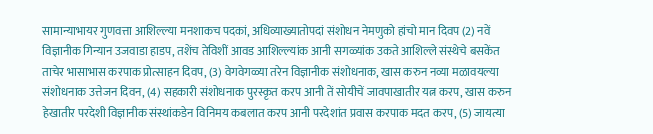सामान्याभायर गुणवत्ता आशिल्ल्या मनशाकच पदकां, अधिव्याख्यातोपदां संशोधन नेमणुको हांचो मान दिवप (2) नवें विज्ञानीक गिन्यान उजवाडा हाडप, तशेंच तेविशीं आवड आशिल्ल्यांक आनी सगळ्यांक उकते आशिल्ले संस्थेचे बसकेंत ताचेर भासाभास करपाक प्रोत्साहन दिवप, (3) वेगवेगळ्या तरेन विज्ञानीक संशोधनाक, खास करुन नव्या मळावयल्या संशोधनाक उत्तेजन दिवन, (4) सहकारी संशोधनाक पुरस्कृत करप आनी तें सोयीचें जावपाखातीर यत्न करप, खास करुन हेखातीर परदेशी विज्ञानीक संस्थांकडेन विनिमय कबलात करप आनी परदेशांत प्रवास करपाक मदत करप, (5) जायत्या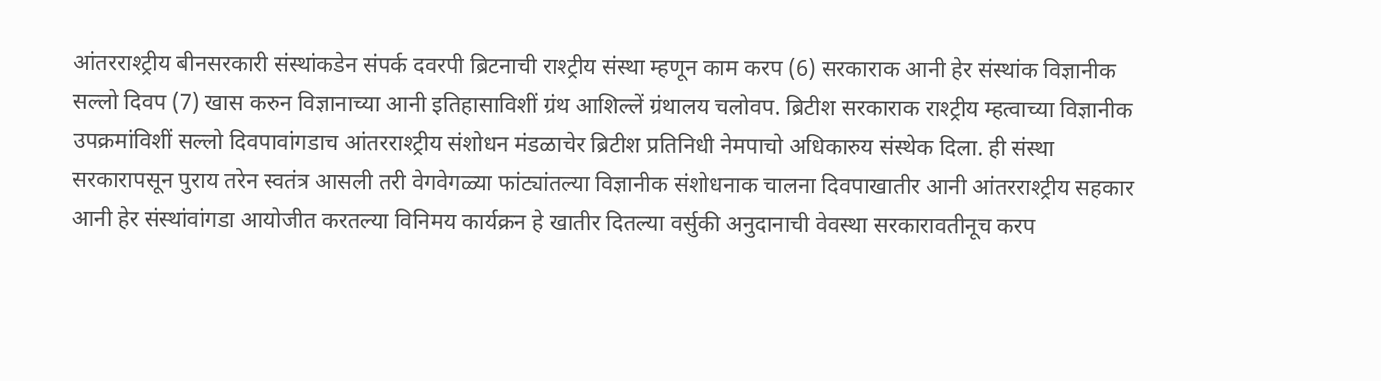आंतरराश्ट्रीय बीनसरकारी संस्थांकडेन संपर्क दवरपी ब्रिटनाची राश्ट्रीय संस्था म्हणून काम करप (6) सरकाराक आनी हेर संस्थांक विज्ञानीक सल्लो दिवप (7) खास करुन विज्ञानाच्या आनी इतिहासाविशीं ग्रंथ आशिल्लें ग्रंथालय चलोवप. ब्रिटीश सरकाराक राश्ट्रीय म्हत्वाच्या विज्ञानीक उपक्रमांविशीं सल्लो दिवपावांगडाच आंतरराश्ट्रीय संशोधन मंडळाचेर ब्रिटीश प्रतिनिधी नेमपाचो अधिकारुय संस्थेक दिला. ही संस्था सरकारापसून पुराय तरेन स्वतंत्र आसली तरी वेगवेगळ्या फांट्यांतल्या विज्ञानीक संशोधनाक चालना दिवपाखातीर आनी आंतरराश्ट्रीय सहकार आनी हेर संस्थांवांगडा आयोजीत करतल्या विनिमय कार्यक्रन हे खातीर दितल्या वर्सुकी अनुदानाची वेवस्था सरकारावतीनूच करप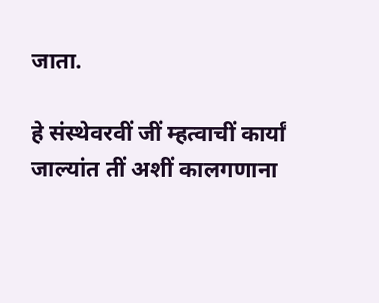जाता.

हे संस्थेवरवीं जीं म्हत्वाचीं कार्यां जाल्यांत तीं अशीं कालगणाना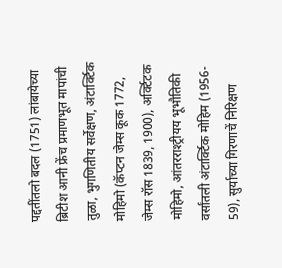पद्दतींतलो बदल (1751) लांबायेच्या ब्रिटीश आनी फ्रेंच प्रमाणभूत मापांची तुळा, भुगणितीय सर्वेक्षण, अंटार्क्टिक मोहिमो (कॅप्टन जेम्स कूक 1772, जेम्स रॉस 1839, 1900), अर्क्टिटक मोहिमो, आंतरराश्ट्रीयय भूभौतिकी वर्सांतली अंटार्क्टिक मोहिम (1956- 59), सुर्याच्या गिरणाचें निरिक्षण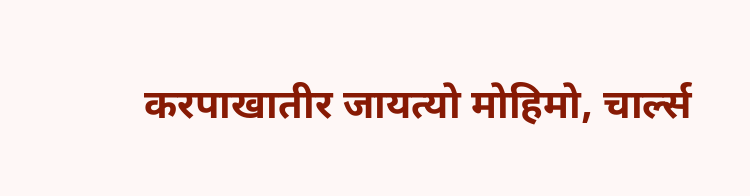करपाखातीर जायत्यो मोहिमो, चार्ल्स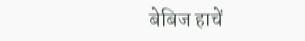बेबिज हाचें